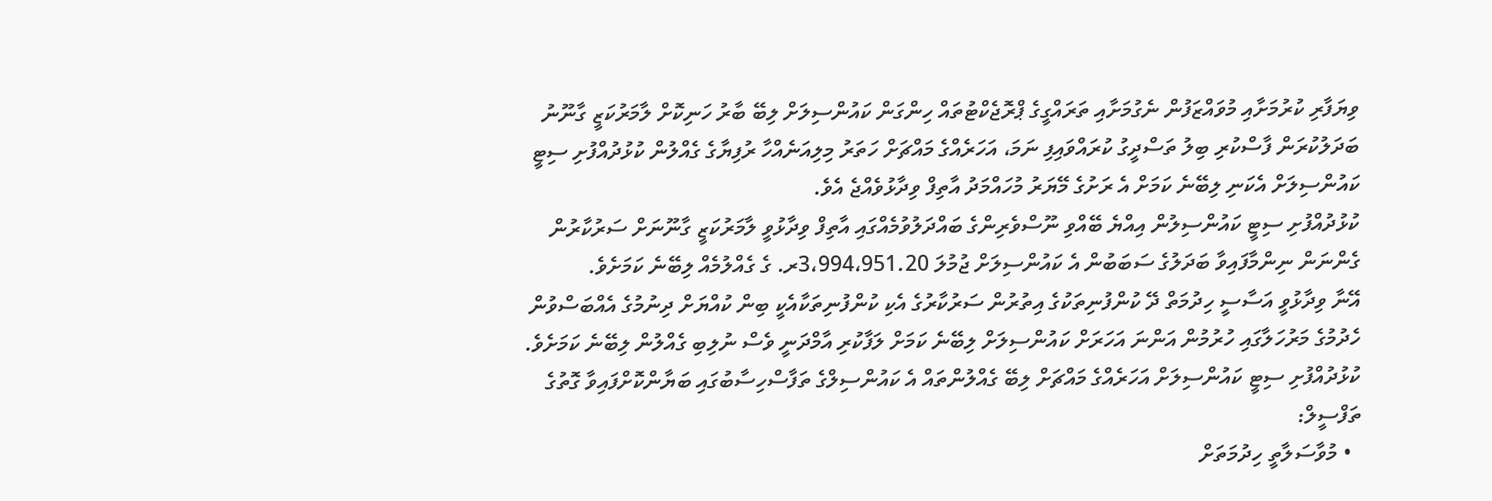ވިޔަފާރި ކުރުމަށާއި މުވައްޒަފުން ނެގުމަށާއި ތަރައްގީގެ ޕްރޮޖެކްޓުތައް ހިންގަން ކައުންސިލަށް ލިބޭ ބާރު ހަނިކޮށް ލާމަރުކަޒީ ގާނޫނު ބަދަލުކުރަން ފާސްކުރި ބިލު ތަސްދީގު ކުރައްވައިފި ނަމަ، އަހަރެއްގެ މައްޗަށް ހަތަރު މިލިއަނެއްހާ ރުފިޔާގެ ގެއްލުން ކުޅުދުއްފުށި ސިޓީ ކައުންސިލަށް އެކަނި ލިބޭނެ ކަމަށް އެ ރަށުގެ މޭޔަރު މުހައްމަދު އާތިފް ވިދާޅުވެއްޖެ އެވެ.
ކުޅުދުއްފުށި ސިޓީ ކައުންސިލުން އިއްޔެ ބޭއްވި ނޫސްވެރިންގެ ބައްދަލުވުމެއްގައި އާތިފް ވިދާޅުވީ ލާމަރުކަޒީ ގާނޫނަށް ސަރުކާރުން ގެންނަން ނިންމާފައިވާ ބަދަލުގެ ސަބަބުން އެ ކައުންސިލަށް ޖުމުލަ 3،994،951.20ރ. ގެ ގެއްލުމެއް ލިބޭނެ ކަމަށެވެ.
އޭނާ ވިދާޅުވީ އަސާސީ ހިދުމަތް ދޭ ކުންފުނިތަކުގެ އިތުރުން ސަރުކާރުގެ އެކި ކުންފުނިތަކާއެކީ ބިން ކުއްޔަށް ދިނުމުގެ އެއްބަސްވުން ހެދުމުގެ މަރުހަލާގައި ހުރުމުން އަންނަ އަހަރަށް ކައުންސިލަށް ލިބޭނެ ކަމަށް ލަފާކުރި އާމްދަނީ ވެސް ނުލިބި ގެއްލުން ލިބޭނެ ކަމަށެވެ.
ކުޅުދުއްފުށި ސިޓީ ކައުންސިލަށް އަހަރެއްގެ މައްޗަށް ލިބޭ ގެއްލުންތައް އެ ކައުންސިލްގެ ތަފާސްހިސާބުގައި ބަޔާންކޮށްފައިވާ ގޮތުގެ ތަފްސީލް:
  • މުވާސަލާތީ ހިދުމަތަށް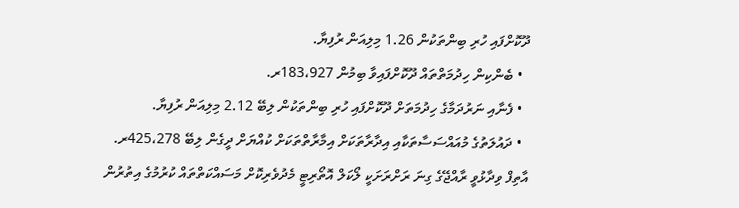ދޫކޮށްފައި ހުރި ބިންތަކުން 1.26 މިލިއަން ރުފިޔާ.
  • ބެންކިން ހިދުމަތްތައް ދޫކޮށްފައިވާ ބިމުން 183،927ރ.
  • ފެނާއި ނަރުދަމާގެ ހިދުމަތަށް ދޫކޮށްފައި ހުރި ބިންތަކުން ލިބޭ 2.12 މިލިއަން ރުފިޔާ.
  • ދައުލަތުގެ މުއައްސަސާތަކާއި އިދާރާތަކަށް އިމާރާތްތަކަށް ކުއްޔަށް ދީގެން ލިބޭ 425،278ރ.
އާތިފް ވިދާޅުވީ ރާއްޖޭގެ ގިނަ ރަށްރަށަކީ ލޯކަލް އޮތޯރިޓީ މެދުވެރިކޮށް މަސައްކަތްތައް ކުރުމުގެ އިތުރުން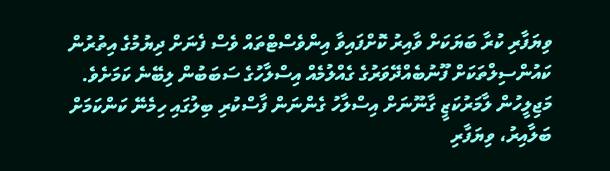ވިޔަފާރި ކުރާ ބަޔަކަށް ވާއިރު ކޮށްފައިވާ އިންވެސްޓްތައް ވެސް ފެނަށް ދިޔުމުގެ އިތުރުން ކައުންސިލްތަކަށް ފޫނުބެއްދޭވަރުގެ ގެއްލުމެއް އިސްލާހުގެ ސަބަބުން ލިބޭނެ ކަމަށެވެ.
މަޖިލީހުން ލާމަރުކަޒީ ގާނޫނަށް އިސްލާހު ގެންނަން ފާސްކުރި ބިލުގައި ހިމެނޭ ކަންކަމަށް ބަލާއިރު، ވިޔަފާރި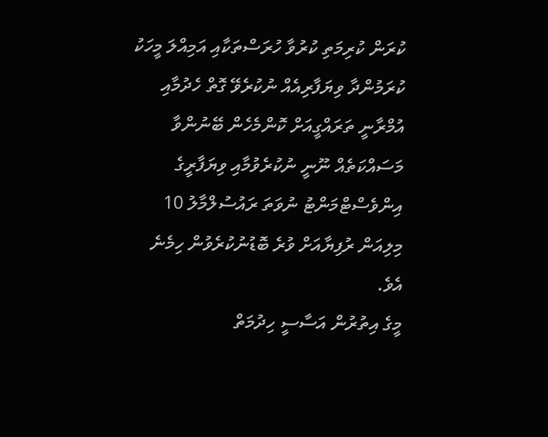ކުރަން ކުރިމަތި ކުރުވާ ހުރަސްތަކާއި އަމިއްލަ މީހަކު ކުރަމުންދާ ވިޔަފާރިއެއް ނުކުރެވޭ ގޮތް ހެދުމާއި އުމްރާނީ ތަރައްގީއަށް ކޮންމެހެން ބޭނުންވާ މަސައްކަތެއް ނޫނީ ނުކުރެވުމާއި ވިޔަފާރީގެ އިންވެސްޓްމަންޓު ނުވަތަ ރައުސުލްމާލު 10 މިލިއަން ރުފިޔާއަށް ވުރެ ބޮޑުނުކުރެވުން ހިމެނެ އެވެ.
މީގެ އިތުރުން އަސާސީ ހިދުމަތް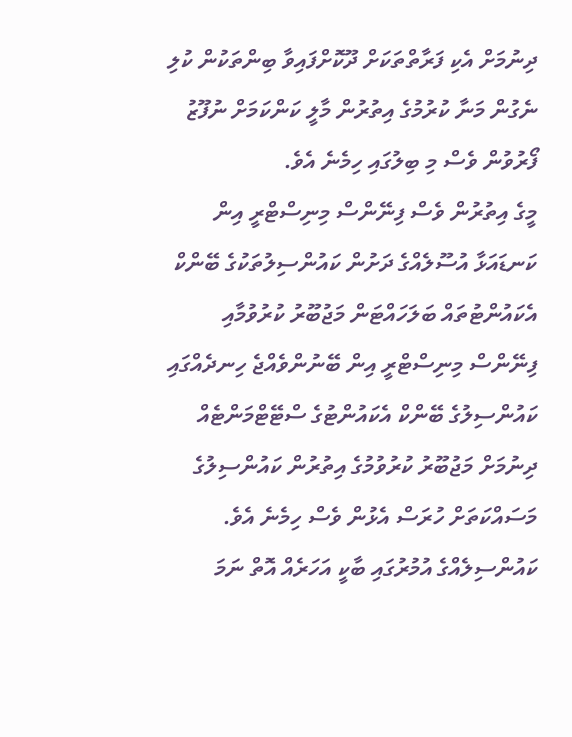ދިނުމަށް އެކި ފަރާތްތަކަށް ދޫކޮށްފައިވާ ބިންތަކުން ކުލި ނެގުން މަނާ ކުރުމުގެ އިތުރުން މާލީ ކަންކަމަށް ނުފޫޒު ފޯރުވުން ވެސް މި ބިލުގައި ހިމެނެ އެވެ.
މީގެ އިތުރުން ވެސް ފިނޭންސް މިނިސްޓްރީ އިން ކަނޑައަޅާ އުސޫލެއްގެ ދަށުން ކައުންސިލުތަކުގެ ބޭންކް އެކައުންޓުތައް ބަލަހައްޓަން މަޖުބޫރު ކުރުވުމާއި ފިނޭންސް މިނިސްޓްރީ އިން ބޭނުންވެއްޖެ ހިނދެއްގައި ކައުންސިލުގެ ބޭންކް އެކައުންޓުގެ ސްޓޭޓްމަންޓެއް ދިނުމަށް މަޖުބޫރު ކުރުވުމުގެ އިތުރުން ކައުންސިލުގެ މަސައްކަތަށް ހުރަސް އެޅުން ވެސް ހިމެނެ އެވެ.
ކައުންސިލެއްގެ އުމުރުގައި ބާކީ އަހަރެއް އޮތް ނަމަ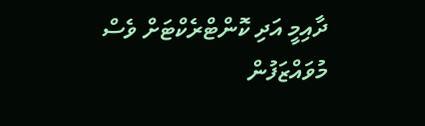ދާއިމީ އަދި ކޮންޓްރެކްޓަށް ވެސް މުވައްޒަފުން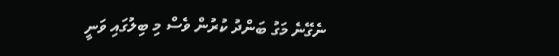ނެގޭނެ މަގު ބަންދު ކުރުން ވެސް މި ބިލުގައި ވަނީ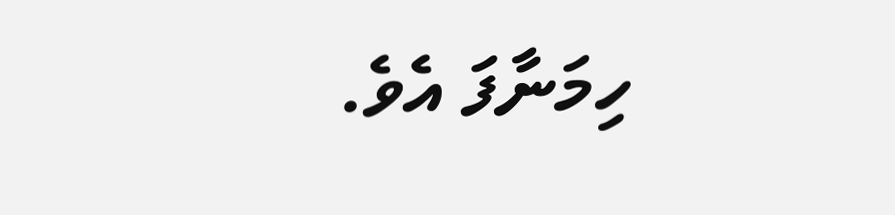ހިމަނާފަ އެވެ.